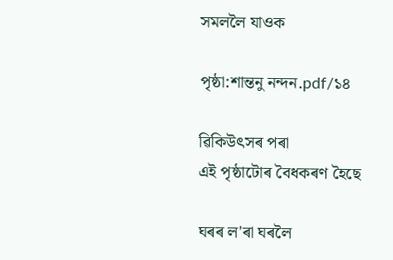সমললৈ যাওক

পৃষ্ঠা:শান্তনু নন্দন.pdf/১৪

ৱিকিউৎসৰ পৰা
এই পৃষ্ঠাটোৰ বৈধকৰণ হৈছে

ঘৰৰ ল'ৰা ঘৰলৈ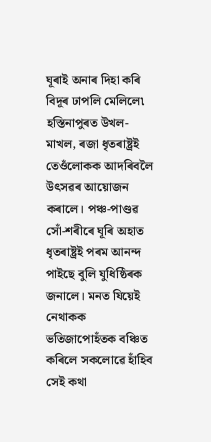ঘূৰাই অনাৰ দিহা কৰি বিদূৰ ঢাপলি মেলিলে৷ হস্তিনাপুৰত উখল-মাখল, ৰজা ধৃতৰাষ্ট্ৰই তেওঁলোকক আদৰিবলৈ উৎসৱৰ আয়োজন কৰালে। পঞ্চ-পাণ্ডৱ সোঁ-শৰীৰে ঘূৰি অহাত ধৃতৰাষ্ট্ৰই পৰম আনন্দ পাইছে বুলি যুধিষ্ঠিৰক জনালে। মনত যিয়েই নেথাকক ভতিজাপোহঁতক বঞ্চিত কৰিলে সকলোৱে হাঁহিব সেই কথা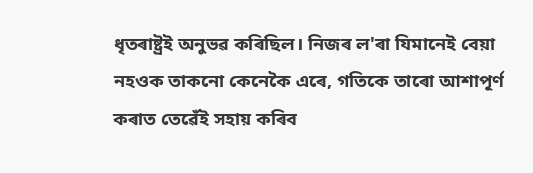ধৃতৰাষ্ট্ৰই অনুভৱ কৰিছিল। নিজৰ ল'ৰা যিমানেই বেয়া নহওক তাকনো কেনেকৈ এৰে, গতিকে তাৰো আশাপূৰ্ণ কৰাত তেৱেঁই সহায় কৰিব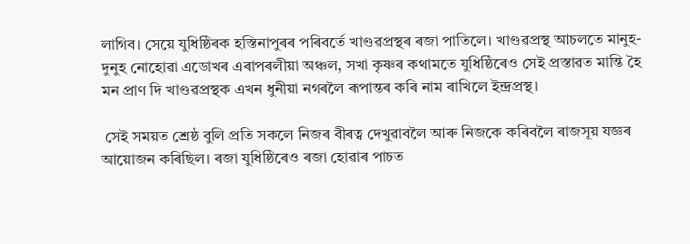লাগিব। সেয়ে যুধিষ্ঠিৰক হস্তিনাপুৰৰ পৰিবৰ্তে খাণ্ডৱপ্ৰস্থৰ ৰজা পাতিলে। খাণ্ডৱপ্ৰস্থ আচলতে মানুহ-দুনুহ নোহোৱা এডোখৰ এৰাপৰলীয়া অঞ্চল, সখা কৃষ্ণৰ কথামতে যুধিষ্ঠিৰেও সেই প্ৰস্তাৱত মান্তি হৈ মন প্ৰাণ দি খাণ্ডৱপ্ৰস্থক এখন ধুনীয়া নগৰলৈ ৰূপান্তৰ কৰি নাম ৰাখিলে ইন্দ্ৰপ্ৰস্থ।

 সেই সময়ত শ্ৰেষ্ঠ বুলি প্ৰতি সকলে নিজৰ বীৰত্ব দেখুৱাবলৈ আৰু নিজকে কৰিবলৈ ৰাজসূয় যজ্ঞৰ আয়োজন কৰিছিল। ৰজা যুধিষ্ঠিৰেও ৰজা হোৱাৰ পাচত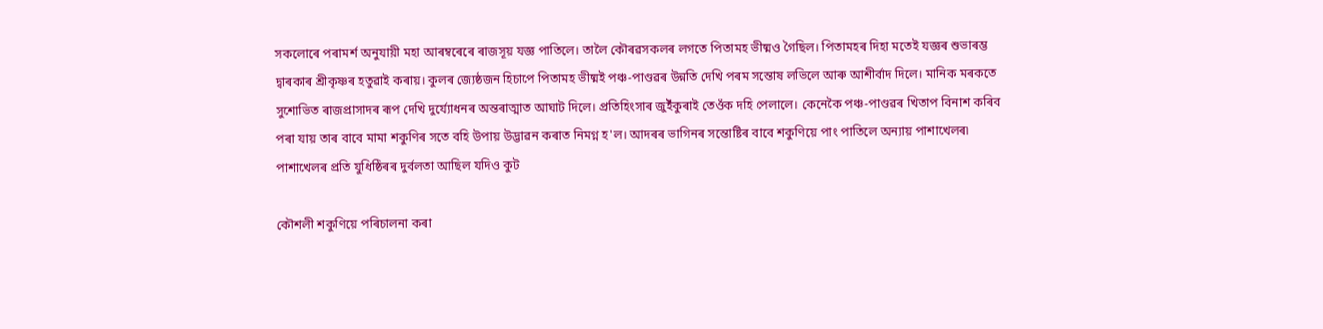সকলোৰে পৰামৰ্শ অনুযায়ী মহা আৰম্বৰেৰে ৰাজসূয় যজ্ঞ পাতিলে। তালৈ কৌৰৱসকলৰ লগতে পিতামহ ভীষ্মও গৈছিল। পিতামহৰ দিহা মতেই যজ্ঞৰ শুভাৰম্ভ দ্বাৰকাৰ শ্ৰীকৃষ্ণৰ হতুৱাই কৰায়। কুলৰ জ্যেষ্ঠজন হিচাপে পিতামহ ভীষ্মই পঞ্চ-পাণ্ডৱৰ উন্নতি দেখি পৰম সন্তোষ লভিলে আৰু আশীৰ্বাদ দিলে। মানিক মৰকতে সুশোভিত ৰাজপ্ৰাসাদৰ ৰূপ দেখি দুৰ্য্যোধনৰ অন্তৰাত্মাত আঘাট দিলে। প্ৰতিহিংসাৰ জুইঁকুৰাই তেওঁক দহি পেলালে। কেনেকৈ পঞ্চ-পাণ্ডৱৰ খিতাপ বিনাশ কৰিব পৰা যায় তাৰ বাবে মামা শকুণিৰ সতে বহি উপায় উদ্ভাৱন কৰাত নিমগ্ন হ'ল। আদৰৰ ভাগিনৰ সন্তোষ্টিৰ বাবে শকুণিয়ে পাং পাতিলে অন্যায় পাশাখেলৰ৷ পাশাখেলৰ প্ৰতি যুধিষ্ঠিৰৰ দুৰ্বলতা আছিল যদিও কুট

কৌশলী শকুণিয়ে পৰিচালনা কৰা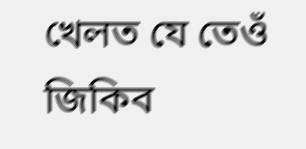খেলত যে তেওঁ জিকিব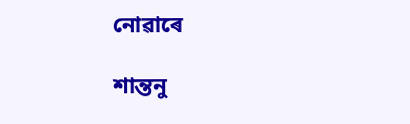নোৱাৰে

শান্তনু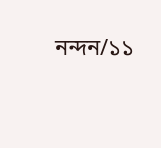নন্দন/১১